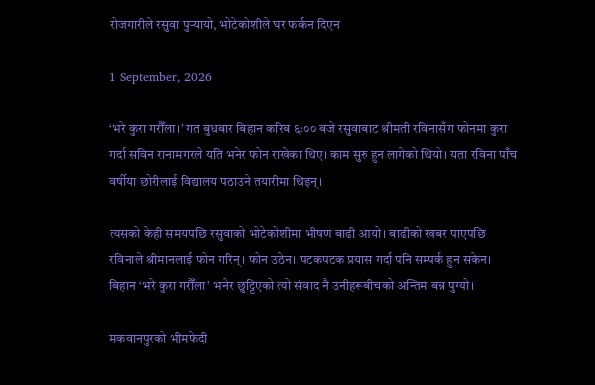रोजगारीले रसुवा पुर्‍यायो, भोटेकोशीले घर फर्कन दिएन

1 September, 2026

‘भरे कुरा गरौँला।’ गत बुधबार बिहान करिब ६ः०० बजे रसुवाबाट श्रीमती रविनासँग फोनमा कुरा गर्दा सविन रानामगरले यति भनेर फोन राखेका थिए। काम सुरु हुन लागेको थियो। यता रविना पाँच वर्षीया छोरीलाई विद्यालय पठाउने तयारीमा थिइन्।

त्यसको केही समयपछि रसुवाको भोटेकोशीमा भीषण बाढी आयो। बाढीको खबर पाएपछि रविनाले श्रीमानलाई फोन गरिन्। फोन उठेन। पटकपटक प्रयास गर्दा पनि सम्पर्क हुन सकेन। बिहान ‘भरे कुरा गरौँला’ भनेर छुट्टिएको त्यो संवाद नै उनीहरूबीचको अन्तिम बन्न पुग्यो।

मकवानपुरको भीमफेदी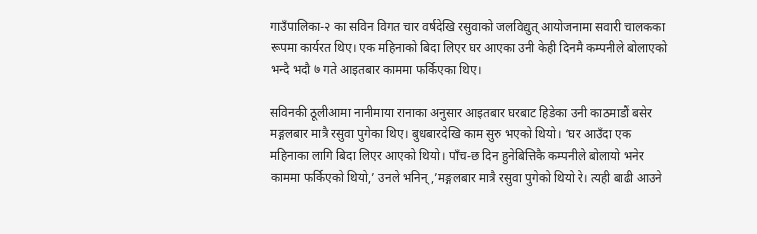गाउँपालिका-२ का सविन विगत चार वर्षदेखि रसुवाको जलविद्युत् आयोजनामा सवारी चालकका रूपमा कार्यरत थिए। एक महिनाको बिदा लिएर घर आएका उनी केही दिनमै कम्पनीले बोलाएको भन्दै भदौ ७ गते आइतबार काममा फर्किएका थिए।

सविनकी ठूलीआमा नानीमाया रानाका अनुसार आइतबार घरबाट हिडेका उनी काठमाडौं बसेर मङ्गलबार मात्रै रसुवा पुगेका थिए। बुधबारदेखि काम सुरु भएको थियो। ‘घर आउँदा एक महिनाका लागि बिदा लिएर आएको थियो। पाँच-छ दिन हुनेबित्तिकै कम्पनीले बोलायो भनेर काममा फर्किएको थियो,’ उनले भनिन्,’मङ्गलबार मात्रै रसुवा पुगेको थियो रे। त्यही बाढी आउने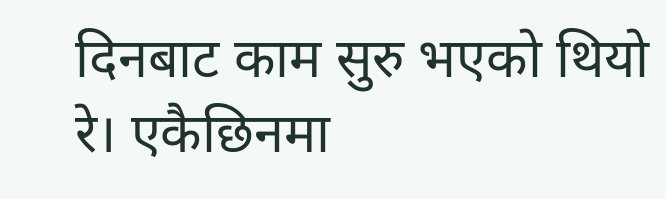दिनबाट काम सुरु भएको थियो रे। एकैछिनमा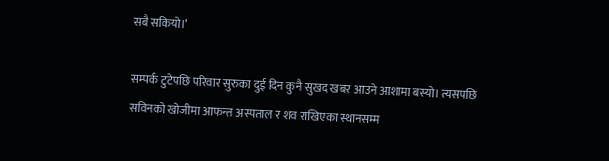सबै सकियो।’

सम्पर्क टुटेपछि परिवार सुरुका दुई दिन कुनै सुखद खबर आउने आशामा बस्यो। त्यसपछि सविनको खोजीमा आफन्त अस्पताल र शव राखिएका स्थानसम्म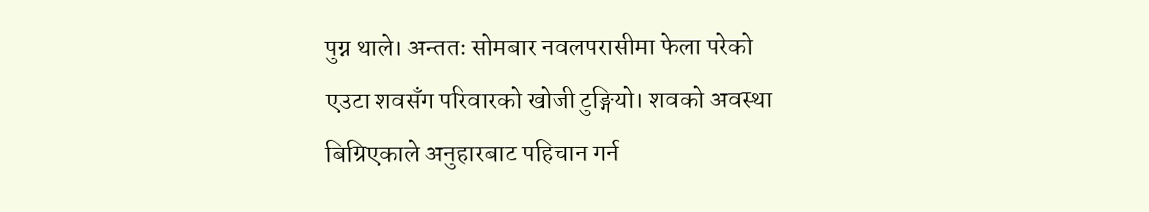पुग्न थाले। अन्ततः सोमबार नवलपरासीमा फेला परेको एउटा शवसँग परिवारको खोजी टुङ्गियो। शवको अवस्था बिग्रिएकाले अनुहारबाट पहिचान गर्न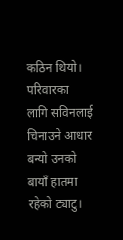कठिन थियो। परिवारका लागि सविनलाई चिनाउने आधार बन्यो उनको बायाँ हातमा रहेको ट्याटु।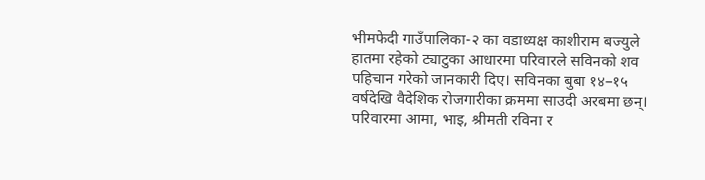भीमफेदी गाउँपालिका-२ का वडाध्यक्ष काशीराम बज्युले हातमा रहेको ट्याटुका आधारमा परिवारले सविनको शव पहिचान गरेको जानकारी दिए। सविनका बुबा १४–१५ वर्षदेखि वैदेशिक रोजगारीका क्रममा साउदी अरबमा छन्। परिवारमा आमा, भाइ, श्रीमती रविना र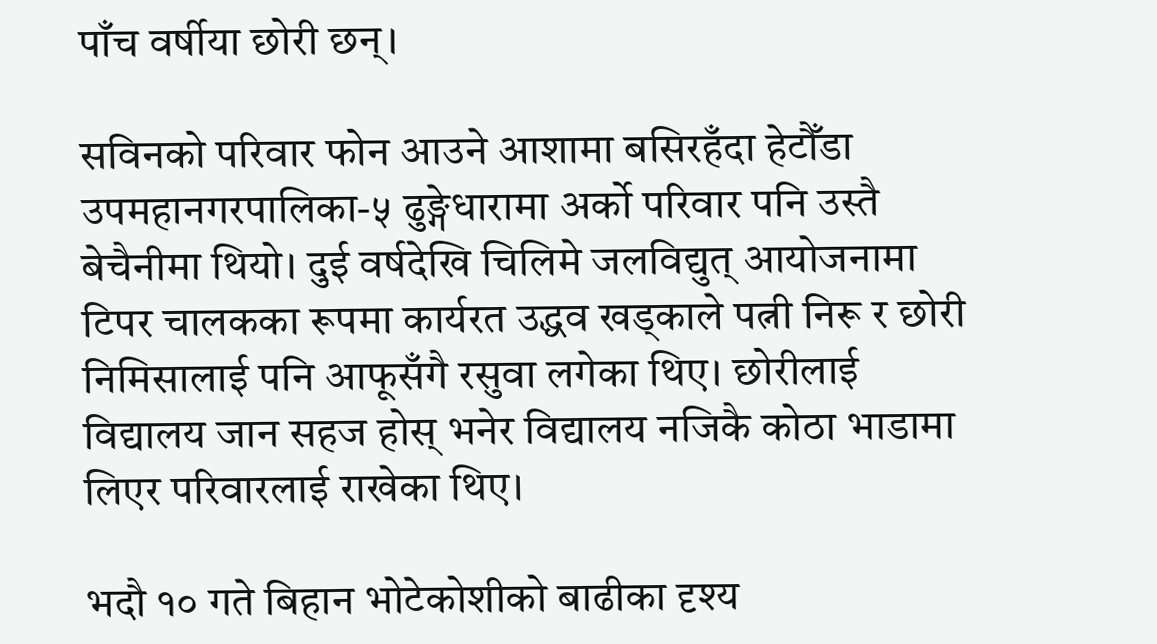पाँच वर्षीया छोरी छन्।

सविनको परिवार फोन आउने आशामा बसिरहँदा हेटौँडा उपमहानगरपालिका-५ ढुङ्गेधारामा अर्को परिवार पनि उस्तै बेचैनीमा थियो। दुई वर्षदेखि चिलिमे जलविद्युत् आयोजनामा टिपर चालकका रूपमा कार्यरत उद्धव खड्काले पत्नी निरू र छोरी निमिसालाई पनि आफूसँगै रसुवा लगेका थिए। छोरीलाई विद्यालय जान सहज होस् भनेर विद्यालय नजिकै कोठा भाडामा लिएर परिवारलाई राखेका थिए।

भदौ १० गते बिहान भोटेकोशीको बाढीका दृश्य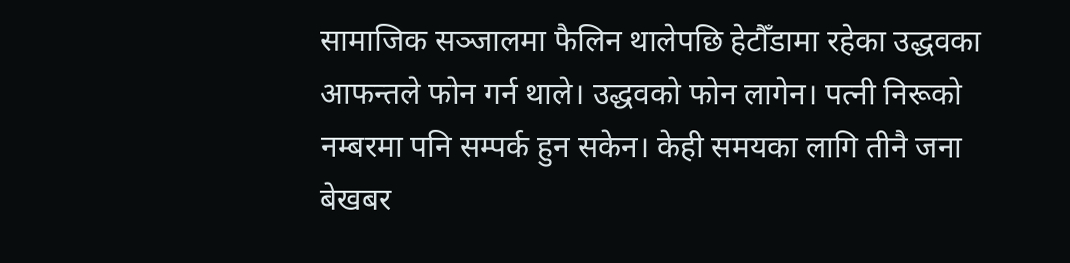सामाजिक सञ्जालमा फैलिन थालेपछि हेटौँडामा रहेका उद्धवका आफन्तले फोन गर्न थाले। उद्धवको फोन लागेन। पत्नी निरूको नम्बरमा पनि सम्पर्क हुन सकेन। केही समयका लागि तीनै जना बेखबर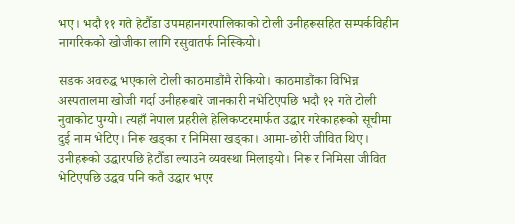भए। भदौ ११ गते हेटौँडा उपमहानगरपालिकाको टोली उनीहरूसहित सम्पर्कविहीन नागरिकको खोजीका लागि रसुवातर्फ निस्कियो।

सडक अवरुद्ध भएकाले टोली काठमाडौंमै रोकियो। काठमाडौंका विभिन्न अस्पतालमा खोजी गर्दा उनीहरूबारे जानकारी नभेटिएपछि भदौ १२ गते टोली नुवाकोट पुग्यो। त्यहाँ नेपाल प्रहरीले हेलिकप्टरमार्फत उद्धार गरेकाहरूको सूचीमा दुई नाम भेटिए। निरू खड्का र निमिसा खड्का। आमा-छोरी जीवित थिए। उनीहरूको उद्धारपछि हेटौँडा ल्याउने व्यवस्था मिलाइयो। निरू र निमिसा जीवित भेटिएपछि उद्धव पनि कतै उद्धार भएर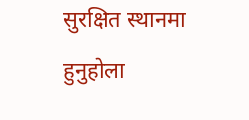सुरक्षित स्थानमा हुनुहोला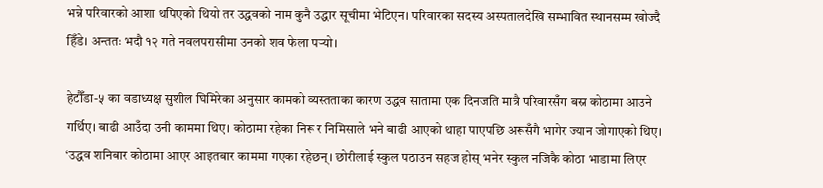भन्ने परिवारको आशा थपिएको थियो तर उद्धवको नाम कुनै उद्धार सूचीमा भेटिएन। परिवारका सदस्य अस्पतालदेखि सम्भावित स्थानसम्म खोज्दै हिँडे। अन्ततः भदौ १२ गते नवलपरासीमा उनको शव फेला पर्‍यो।

हेटौँडा-५ का वडाध्यक्ष सुशील घिमिरेका अनुसार कामको व्यस्तताका कारण उद्धव सातामा एक दिनजति मात्रै परिवारसँग बस्न कोठामा आउने गर्थिए। बाढी आउँदा उनी काममा थिए। कोठामा रहेका निरू र निमिसाले भने बाढी आएको थाहा पाएपछि अरूसँगै भागेर ज्यान जोगाएको थिए। ‘उद्धव शनिबार कोठामा आएर आइतबार काममा गएका रहेछन्। छोरीलाई स्कुल पठाउन सहज होस् भनेर स्कुल नजिकै कोठा भाडामा लिएर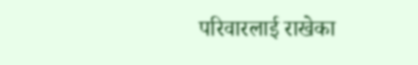परिवारलाई राखेका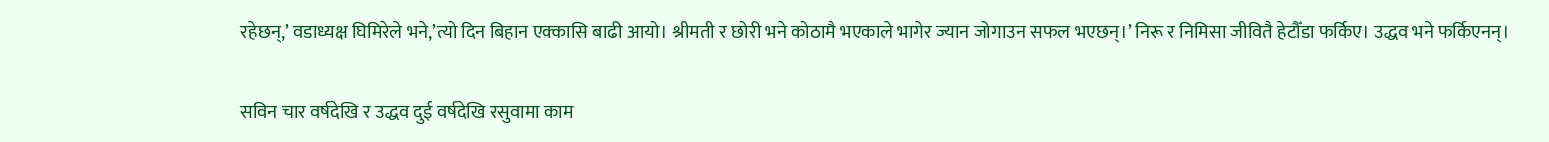रहेछन्,’ वडाध्यक्ष घिमिरेले भने,’त्यो दिन बिहान एक्कासि बाढी आयो। श्रीमती र छोरी भने कोठामै भएकाले भागेर ज्यान जोगाउन सफल भएछन्।’ निरू र निमिसा जीवितै हेटौँडा फर्किए। उद्धव भने फर्किएनन्।

सविन चार वर्षदेखि र उद्धव दुई वर्षदेखि रसुवामा काम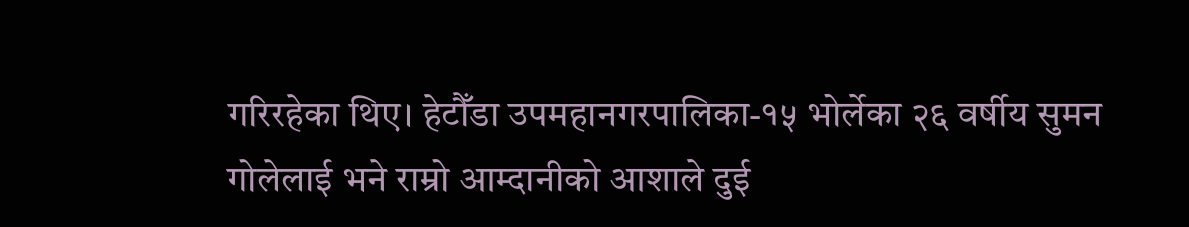गरिरहेका थिए। हेटौँडा उपमहानगरपालिका-१५ भोर्लेका २६ वर्षीय सुमन गोलेलाई भने राम्रो आम्दानीको आशाले दुई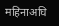महिनाअघि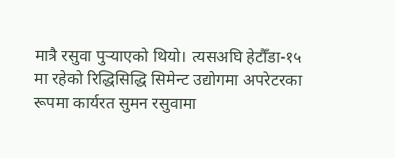मात्रै रसुवा पुर्‍याएको थियो। त्यसअघि हेटौँडा-१५ मा रहेको रिद्धिसिद्धि सिमेन्ट उद्योगमा अपरेटरका रूपमा कार्यरत सुमन रसुवामा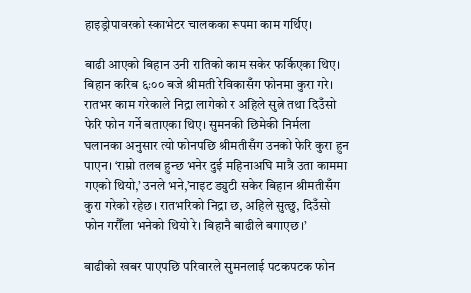हाइड्रोपावरको स्काभेटर चालकका रूपमा काम गर्थिए।

बाढी आएको बिहान उनी रातिको काम सकेर फर्किएका थिए। बिहान करिब ६ः०० बजे श्रीमती रेविकासँग फोनमा कुरा गरे। रातभर काम गरेकाले निद्रा लागेको र अहिले सुत्ने तथा दिउँसो फेरि फोन गर्ने बताएका थिए। सुमनकी छिमेकी निर्मला घलानका अनुसार त्यो फोनपछि श्रीमतीसँग उनको फेरि कुरा हुन पाएन। ‘राम्रो तलब हुन्छ भनेर दुई महिनाअघि मात्रै उता काममा गएको थियो,’ उनले भने,’नाइट ड्युटी सकेर बिहान श्रीमतीसँग कुरा गरेको रहेछ। रातभरिको निद्रा छ, अहिले सुत्छु, दिउँसो फोन गरौँला भनेको थियो रे। बिहानै बाढीले बगाएछ।’

बाढीको खबर पाएपछि परिवारले सुमनलाई पटकपटक फोन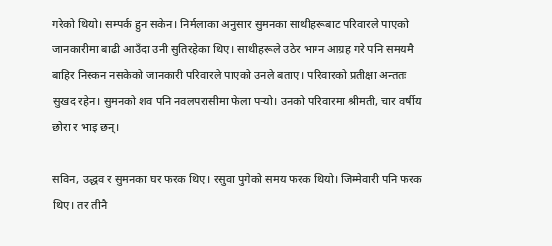गरेको थियो। सम्पर्क हुन सकेन। निर्मलाका अनुसार सुमनका साथीहरूबाट परिवारले पाएको जानकारीमा बाढी आउँदा उनी सुतिरहेका थिए। साथीहरूले उठेर भाग्न आग्रह गरे पनि समयमै बाहिर निस्कन नसकेको जानकारी परिवारले पाएको उनले बताए। परिवारको प्रतीक्षा अन्ततः सुखद रहेन। सुमनको शव पनि नवलपरासीमा फेला पर्‍यो। उनको परिवारमा श्रीमती, चार वर्षीय छोरा र भाइ छन्।

सविन, उद्धव र सुमनका घर फरक थिए। रसुवा पुगेको समय फरक थियो। जिम्मेवारी पनि फरक थिए। तर तीनै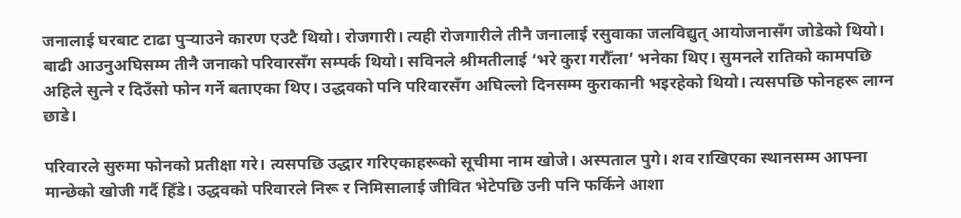जनालाई घरबाट टाढा पुर्‍याउने कारण एउटै थियो। रोजगारी। त्यही रोजगारीले तीनै जनालाई रसुवाका जलविद्युत् आयोजनासँग जोडेको थियो। बाढी आउनुअघिसम्म तीनै जनाको परिवारसँग सम्पर्क थियो। सविनले श्रीमतीलाई ‘भरे कुरा गरौँला’ भनेका थिए। सुमनले रातिको कामपछि अहिले सुत्ने र दिउँसो फोन गर्ने बताएका थिए। उद्धवको पनि परिवारसँग अघिल्लो दिनसम्म कुराकानी भइरहेको थियो। त्यसपछि फोनहरू लाग्न छाडे।

परिवारले सुरुमा फोनको प्रतीक्षा गरे। त्यसपछि उद्धार गरिएकाहरूको सूचीमा नाम खोजे। अस्पताल पुगे। शव राखिएका स्थानसम्म आफ्ना मान्छेको खोजी गर्दै हिँडे। उद्धवको परिवारले निरू र निमिसालाई जीवित भेटेपछि उनी पनि फर्किने आशा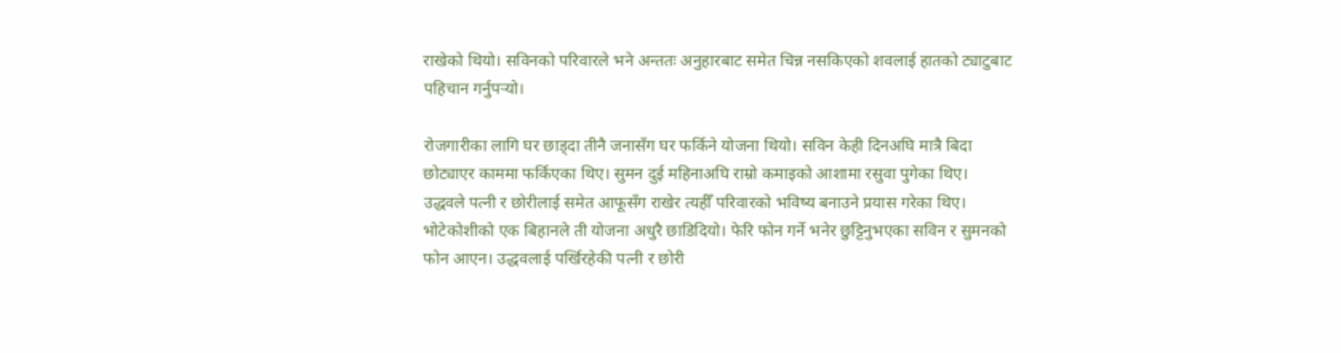राखेको थियो। सविनको परिवारले भने अन्ततः अनुहारबाट समेत चिन्न नसकिएको शवलाई हातको ट्याटुबाट पहिचान गर्नुपर्‍यो।

रोजगारीका लागि घर छाड्दा तीनै जनासँग घर फर्किने योजना थियो। सविन केही दिनअघि मात्रै बिदा छोट्याएर काममा फर्किएका थिए। सुमन दुई महिनाअघि राम्रो कमाइको आशामा रसुवा पुगेका थिए। उद्धवले पत्नी र छोरीलाई समेत आफूसँग राखेर त्यहीँ परिवारको भविष्य बनाउने प्रयास गरेका थिए। भोटेकोशीको एक बिहानले ती योजना अधुरै छाडिदियो। फेरि फोन गर्ने भनेर छुट्टिनुभएका सविन र सुमनको फोन आएन। उद्धवलाई पर्खिरहेकी पत्नी र छोरी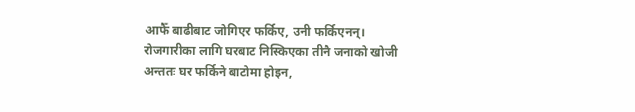आफैँ बाढीबाट जोगिएर फर्किए, उनी फर्किएनन्। रोजगारीका लागि घरबाट निस्किएका तीनै जनाको खोजी अन्ततः घर फर्किने बाटोमा होइन,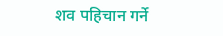शव पहिचान गर्ने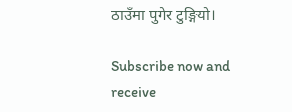ठाउँमा पुगेर टुङ्गियो।

Subscribe now and receive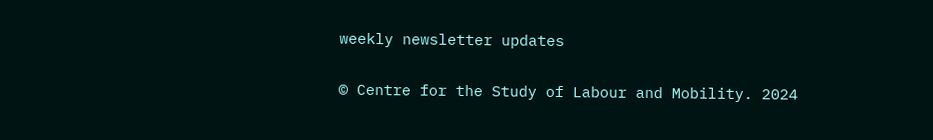weekly newsletter updates

© Centre for the Study of Labour and Mobility. 2024